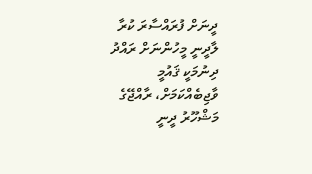ދީނަށް ފުރައްސާރަ ކުރާ ލާދީނީ މީހުންނަށް ރައްދު ދިނުމަކީ ޤައުމީ ވާޖިބެއްކަމަށް، ރާއްޖޭގެ މަޝްހޫރު ދީނީ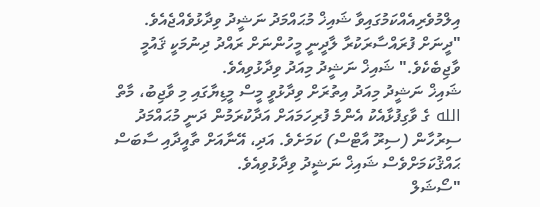އިލްމުވެރިއެއްކަމުގައިވާ ޝައިޚް މުޙައްމަދު ނަޝީދު ވިދާޅުވެއްޖެއެވެ.
"ދީނަށް ފުރައްސާރަކުރާ ލާދީނީ މީހުންނަށް ރައްދު ދިނުމަކީ ޤައުމީ ވާޖިބެކެވެ." ޝައިޚް ނަޝީދު މިއަދު ވިދާޅުވިއެވެ.
ޝައިޚް ނަޝީދު މިއަދު އިތުރަށް ވިދާޅުވީ މީސް މީޑިޔާގައި މި ވާޖިބު، މާތް الله ގެ ވާގިފުޅާއެކު އެންމެ ފުރިހަމައަށް އަދާކުރަމުން ދަނީ މުޙައްމަދު ސިރުހާން (ސިރޫ އާޓްސް) ކަމަށެވެ. އަދި، އޭނާއަށް ތާއީދާއި ސާބަސް ޙައްޤުކަމަށްވެސް ޝައިޚް ނަޝީދު ވިދާޅުވިއެވެ.
"ސޯޝަލް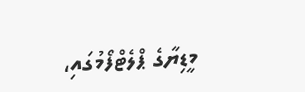މީޑިޔާގެ ޕްލެޓްފޯމުގައި،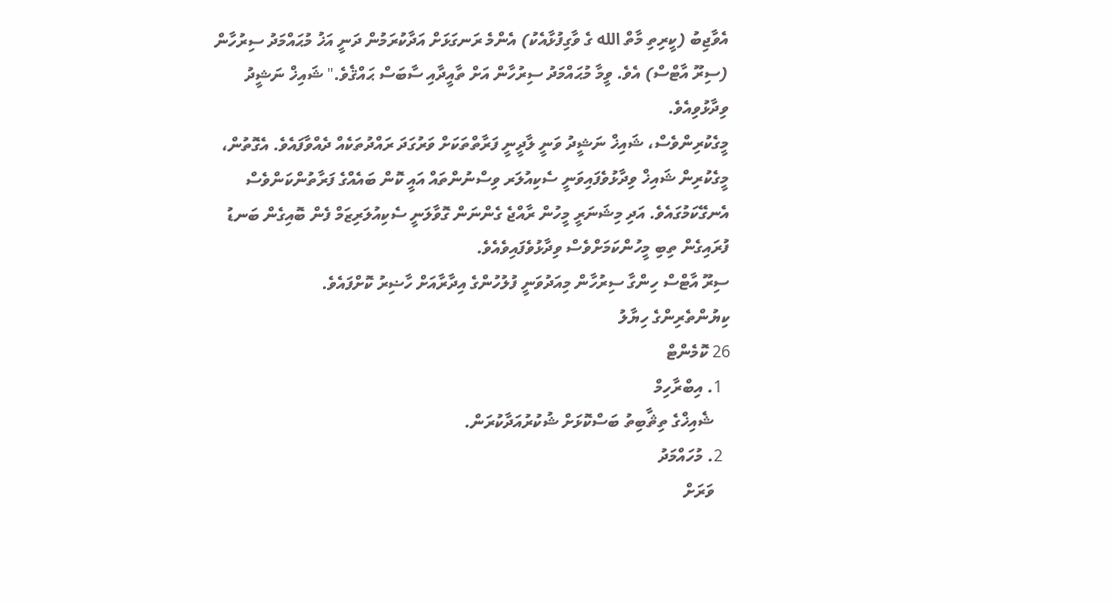އެވާޖިބު (ކީރިތި މާތް الله ގެ ވާގިފުޅާއެކު) އެންމެ ރަނގަޅަށް އަދާކުރަމުން ދަނީ އަޚު މުޙައްމަދު ސިރުހާން (ސިރޫ އާޓްސް) އެވެ. ވީމާ މުޙައްމަދު ސިރުހާން އަށް ތާއީދާއި ސާބަސް ޙައްޤެވެ." ޝައިޚް ނަޝީދު ވިދާޅުވިއެވެ.
މީގެކުރިންވެސް، ޝައިޚް ނަޝީދު ވަނީ ލާދީނީ ފަރާތްތަކަށް ވަރުގަދަ ރައްދުތަކެއް ދެއްވާފައެވެ. އެގޮތުން، މީގެކުރިން ޝައިޚް ވިދާޅުވެފައިވަނީ ސެކިއުލަރ ވިސްނުންތައް އައީ ކޮން ބައެއްގެ ފަރާތުންކަންވެސް އެނގޭކަމުގައެވެ. އަދި މިޝަނަރީ މީހުން ރާއްޖެ ގެންނަން ގޮވާލަނީ ސެކިއުލަރިޒަމް ފެން ބޮއިގެން ބަނޑު ފުރައިގެން ތިބި މީހުންކަމަށްވެސް ވިދާޅުވެފައިވެއެވެ.
ސިރޫ އާޓްސް ހިންގާ ސިރުހާން މިއަދުވަނީ ފުލުހުންގެ އިދާރާއަށް ހާޟިރު ކޮށްފައެވެ.
ކިޔުންތެރިންގެ ހިޔާލު
26 ކޮމެންޓް
  1. އިބްރާހިމް
    ޝެއިޚްގެ ތިޘާބިތު ބަސްކޮޅަށް ޝުކުރުއަދާކުރަން.
  2. މުހައްމަދު
    ވަރަށް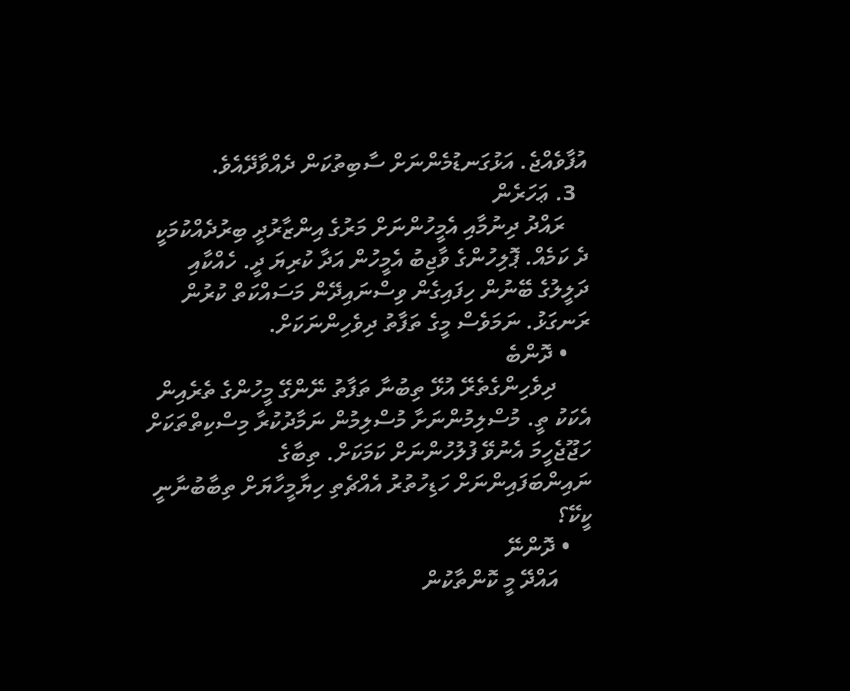އުފާވެއްޖެ. އަޅުގަނޑުމެންނަށް ސާބިތުކަން ދެއްވާދޭއެވެ.
  3. ޢަހަރެން
    ރައްދު ދިނުމާއި އެމީހުންނަށް މަރުގެ އިންޒާރުދީ ބިރުދެއްކުމަކީ ދެ ކަމެއް. ޕޮލިހުންގެ ވާޖިބު އެމީހުން އަދާ ކުރިޔަ ދީ. ހެއްކާއި ދަލީލުގެ ބޭނުން ހިފައިގެން ވިސްނައިދޭން މަސައްކަތް ކުރުން ރަނގަޅު. ނަމަވެސް މީގެ ތަފާތު ދިވެހިންނަކަށް.
    • ދޮންބެ
      ދިވެހިންގެތެރޭ އުޅޭ ތިބުނާ ތަފާތު ނޭންގޭ މީހުންގެ ތެރެއިން އެކަކު ތީ. މުސްލިމުންނަށާ މުސްލިމުން ނަމާދުކުރާ މިސްކިތްތަކަށް ހަޖޫޖެހީމަ އެނުވޭ ފުލުހުންނަށް ކަމަކަށް. ތިބާގެ ނައިންބަފައިންނަށް ހަޑިހުތުރު އެއްޗެތި ހިޔާމީހާޔަށް ތިބާބުނާނީ ކީކޭ؟
    • ދޮންނޭ
      އައްދޭ މީ ކޮންތާކުން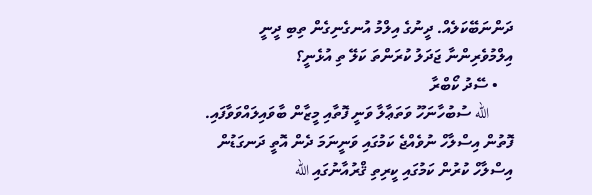ދަންނަބޭކަލެއް. ދީނުގެ އިލްމު އުނގެނިގެން ތިބި ދީނީ އިލްމުވެރިންނާ ޖަދަލު ކުރަންތަ ކަލޭ ތި އުޅެނީ؟
    • ސޭދު ކޯބްރާ
      الله ސުބުހާނަހޫ ވަތަޢާލާ ވަނީ ފޮތާއި މީޒާން ބާވައިލައްވަވާފައި. ފޮތުން އިސްލާހް ނުވެއްޖެ ކަމުގައި ވަނީނަމަ ދެން އޮތީ ދަނގަޑުން އިސްލާހް ކުރުން ކަމުގައި ކީރިތި ޤްރުއާނުގައި الله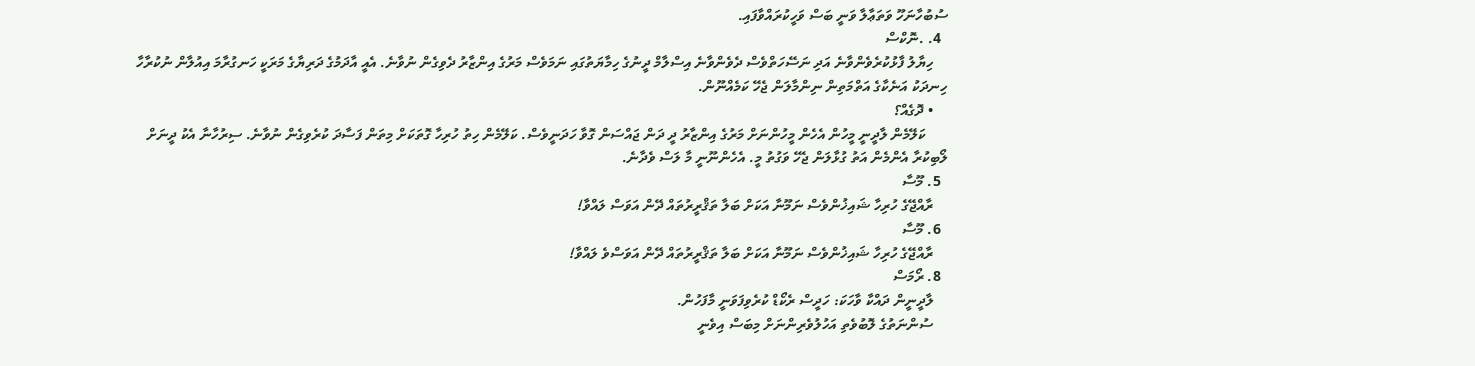ސުބުހާނަހޫ ވަތަޢާލާ ވަނީ ބަސް ވަހީކުރައްވާފައި.
  4. .ނޮކްސް
    ހިޔާލު ފާޅުކުރެވެންވާނެ އަދި ނަސޭހަތްވެސް ދެވެންވާނެ އިސްލާމް ދީނުގެ ހިމާޔަތުގައި ނަމަވެސް މަރުގެ އިންޒާރު ދެވިގެން ނުވާނެ. އެއީ އާދަމުގެ ދަރިޔާގެ މަރަކީ ހަނގުރާމަ އިއުލާން ނުކުރާހާ ހިނދަކު އަނެކާގެ އަތްމަތިން ނިންމާލަން ޖެހޭ ކަމެއްނޫން.
    • ދޮގެއް؟
      ކަލޭމެން ލާދީނީ މީހުން އެހެން މީހުންނަށް މަރުގެ އިންޒާރު ދީ ދަން ޖައްސަން ގޮވާ ހަދަނީވެސް. ކަލޭމެން ހިތު ހުރިހާ ގޮތަކަށް މިތަން ފަސާދަ ކުރެވިގެން ނުވާނެ. ސިރުހާނާ އެކު ދީނަށް ލޯބިކުރާ އެންމެން އަތު ގުޅާލަން ޖެހޭ ވަގުތު މީ. އެހެންނޫނީ މާ ލަސް ވެދާނެ.
  5. މޫސާ
    ރާއްޖޭގެ ހުރިހާ ޝައިޚުންވެސް ނަމޫނާ އަކަށް ބަލާ ތަޤްރީރުތައް ދޭން އަވަސް ލައްވާ!
  6. މޫސާ
    ރާއްޖޭގެ ހުރިހާ ޝައިޚުންވެސް ނަމޫނާ އަކަށް ބަލާ ތަޤްރީރުތައް ދޭން އަވަސްވެ ލައްވާ!
  8. ރޯމަސް
    ލާދީނީން ދައްކާ ވާހަކަ: ހަދީސް ރެކޯޑް ކުރެވިފަވަނީ މާފަހުން.
    ސުންނަތުގެ ލޮބުވެތި އަހުލުވެރިންނަށް މިބަސް އިވެނީ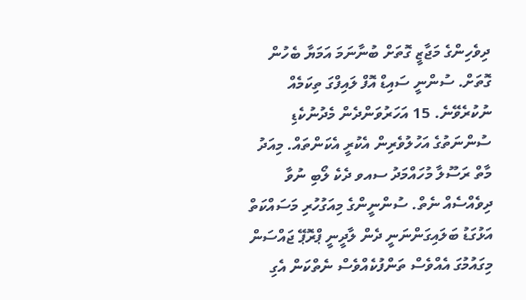ދިވެހިންގެ މަޖާޒީ ގޮތަށް ބުނާނަމަ އަމަޔާ ބެހުން ގޮތަށް. ސުންނީ ސައިޑް އޮފް ލައިފްގަ ތިކަމެއް ނުކުރެވޭނެ. 15 އަހަރުވަންދެން މެދުނުކެޑި ސުންނަތުގެ އަހުލުވެރިން އެކުރީ އެކަންތައް. މިއަދު މާތް ރަސޫލާ މުހައްމަދު ސއވ ދެކެ ލޯބި ނުވާ ދިވެއްސެއް ނެތް. ސުންނީންގެ މިއަގުހުރި މަސައްކަތް އަޅުގަޑު ބަލައިގަންނަނީ ދެން ލާދީނީ ޕްރޮޕޭ ޖައްސަން މިގައުމުގަ އެއްވެސް ތަންފުކެއްވެސް ނެތްކަން އެގި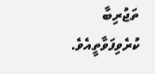ތަޖުރިބާ ކުރެވިފަވާތީއެވެ.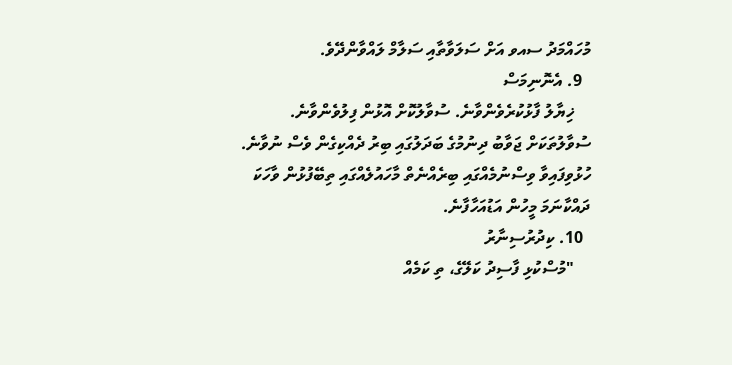މުހައްމަދު ސއވ އަށް ސަލަވާތާއި ސަލާމް ލައްވާންދޭވެ.
  9. އެނޮނިމަސް
    ޚިޔާލު ފާޅުކުރެވެންވާނެ. ސުވާލުކޮށް އޮޅުން ފިލުވެންވާނެ. ސުވާލުތަކަށް ޖަވާބު ދިނުމުގެ ބަދަލުގައި ބިރު ދެއްކިގެން ވެސް ނުވާނެ. ހުޅުވިފައިވާ ވިސްނުމެއްގައި ބިރެއްނެތް މާހައުލެއްގައި ތިބޭފުޅުން ވާހަކަ ދައްކާނަމަ މީހުން އަޑުއަހާފާނެ.
  10. ކިދުރުސިނާރު
    "މުސްކުޅި ފާސިދު ކަލޭގެ، ތި ކަމެއް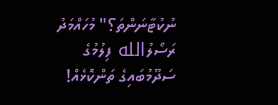ނުކުޓާނަންތަ؟" މުހައްމަދު ރަސޯލުالله ފިލުމުގެ ސަދޫމުބައިގެ ތަންކޮޅެއް!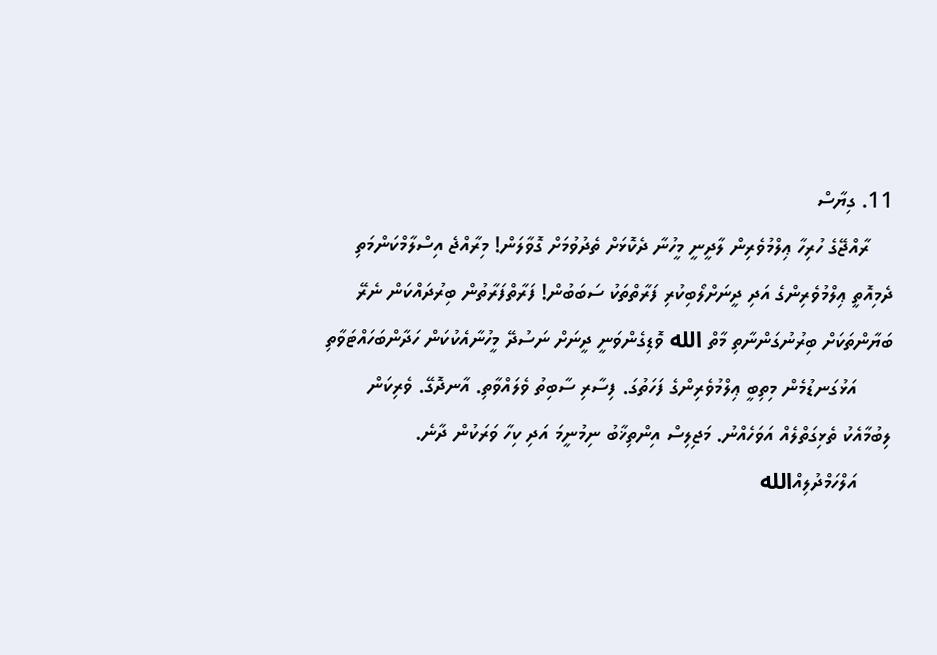11. ގިޔާސް
    ރާއްޖޭގެ ހުރިހާ ޢިލްމުވެރިން ލާދީނީ މީހުނާ ދެކޮޅަށް ތެދުވުމަށް ގޮވާލަން! މިރާއްޖެ އިސްލާމްކަންމަތި ދެމިއޮތީ ޢިލްމުވެރިންގެ އަދި ދީނަށްލޯބިކުރި ފަރާތްތަކު ސަބަބުން! ފަރާތްފަރާތުން ބިރުދައްކަން ނެރޭ ބަޔާންތަކަށް ބިރުނުގަންނާތި މާތް الله ވޮޑިގެންވަނީ ދީނަށް ނަސުދޭ މީހުނާއެކުކަން ހަދާންބަހައްޓަވާތި
      އަޅުގަނޑުމެން މިތިބީ ޢިލްމުވެރިންގެ ފަހަތުގަ. ފިސާރި ސާބިތު ވެލައްވާތި. އާނދޮގޭ. ވެރިކަން ލިބުމާއެކު ތެޅިގަތްލެއް އަވަހެއްނު. މަޖިލިސް އިންތިޚާބު ނިމުނީމަ އަދި ކިހާ ވަރަކުން ދާނެ.
      އަލްހަމްދުލިއްالله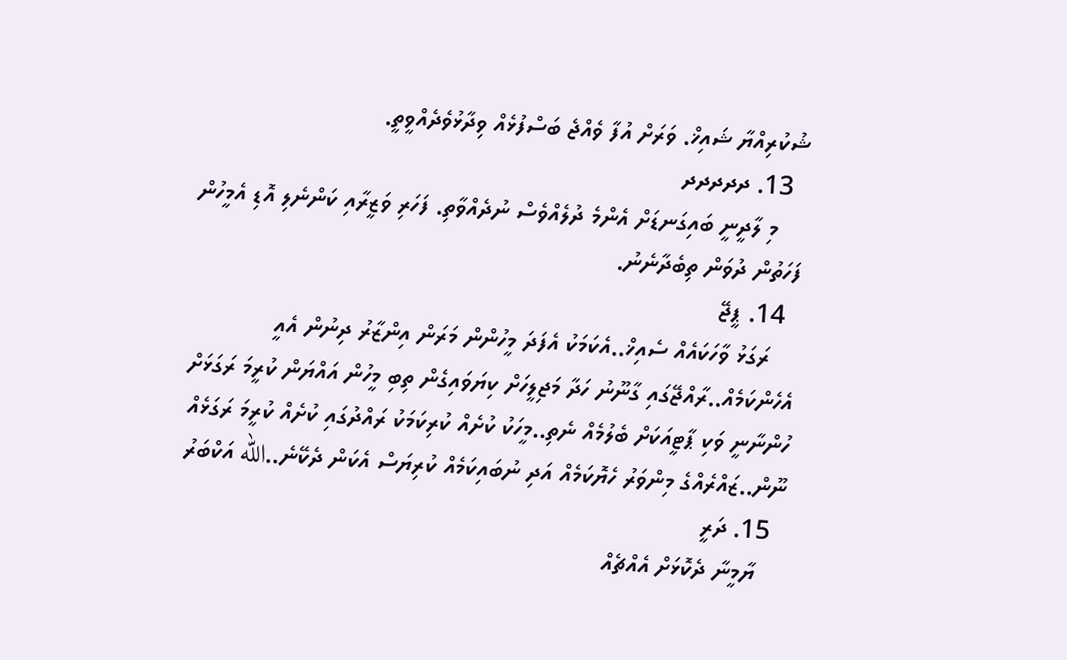ޝުކުރިއްޔާ ޝައިޚް. ވަރަށް އުފާ ވެއްޖެ ބަސްފުޅެއް ވިދާޅުވެދެއްވީތީ.
  13. ދދދދދ
    މި ލާދީނީ ބައިގަނޑަށް އެންމެ ދުލެއްވެސް ނުދެއްވާތި. ފަހަރި ވަޒީރާއި ކަންނެލި އޮޑި އެމީހުން ފަހަތުން ދުވަން ތިބެދާނެނު.
  14. ޕީޖޭ
    ރަގަޅު ވާހަކައެއް ސެއިޚް..އެކަމަކު އެފަދަ މީހުންން މަރަން އިންޒާރު ދިނުން އެއީ އެހެންކަމެއް..ރާއްޖޭގައި ގާނޫނު ހަދާ މަޖިލީހަށް ކިޔަވައިގެން ތިބި މީހުން އައްޔަން ކުރީމަ ރަގަޅަށް ހުންނާނީ ވަކި ޕާޓީއަކަށް ބެލުމެއް ނެތި..މީހަކު ކުށެއް ކުރިކަމަކު ރައްދުގައި ކުށެއް ކުރީމަ ރަގަޅެއް ނޫން..ޒައްރެއްގެ މިންވަރު ހެޔޮކަމެއް އަދި ނުބައިކަމެއް ކުރިޔަސް އެކަން ދެކޭނެ..الله އަކްބަރު
  15. ދަރީ
    ޔާމީނާ ދެކޮޅަށް އެއްޗެއް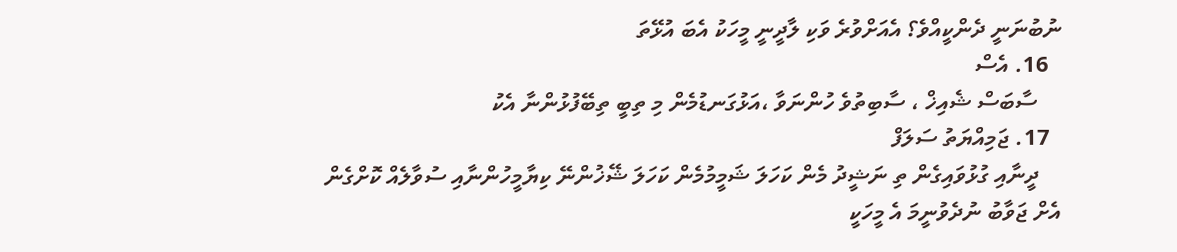ނުބުނަނީ ދެންކީއްވެ؟ އެއަށްވުރެ ވަކި ލާދީނީ މީހަކު އެބަ އުޅޭތަ
  16. އެސް
    ސާބަސް ޝެއިޚް ، ސާބިތުވެ ހުންނަވާ ،އަޅުގަނޑުމެން މި ތިބީ ތިބޭފުޅުންނާ އެކު
  17. ޖަމިއްޔަތު ސަލަފް
    ދީނާއި ގުޅުވައިގެން ތި ނަޝީދު މެން ކަހަލަ ޝަމީމުމެން ކަހަލަ ޝޭޚުންނޭ ކިޔާމީހުންނާއި ސުވާލެއް ކޮށްގެން އެށް ޖަވާބު ނުދެވުނީމަ އެ މީހަކީ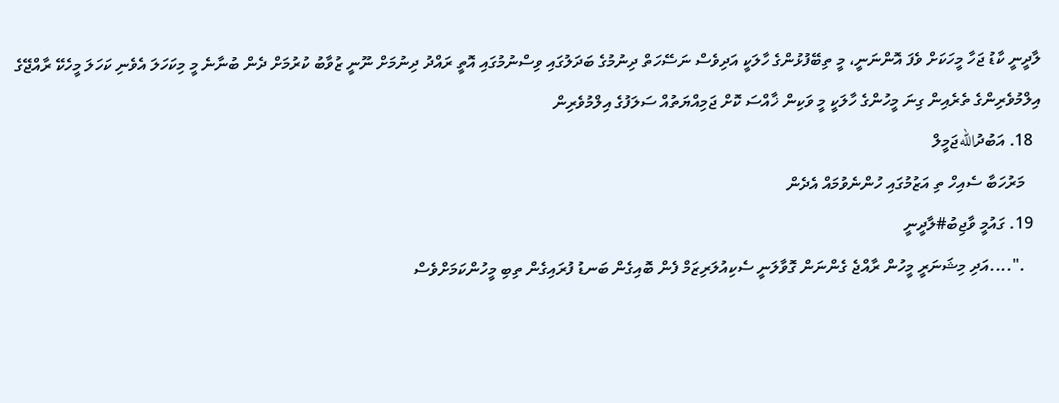ލާދީނީ ކާޑު ޖަހާ މީހަކަށް ވެފަ އޮންނަނީ، މީ ތިބޭފުޅުންގެ ހާލަކީ އަދިވެސް ނަސޭހަތް ދިނުމުގެ ބަދަލުގައި ވިސްނުމުގައި އޮތީ ރައްދު ދިނުމަށް ނޫނީ ޒުވާބު ކުރުމަށް ދެން ބުނާނެ މީ މިކަހަލަ އެވެނި ކަހަލަ މީހެކޭ ރާއްޖޭގެ އިލްމުވެރިންގެ ތެރެއިން ގިނަ މީހުންގެ ހާލަކީ މީ ވަކިން ޚާއްސަ ކޮށް ޖަމިއްޔަތުއް ސަލަފުގެ އިލްމުވެރިން
  18. އަބުދުاللهޖަމީލް
    މަރުހަބާ ސެއިހް ތި އަޒުމުގައި ހުންނެވުމައް އެދެން
  19. ގައުމީ ވާޖިބު#ލާދީނީ
    ."....އަދި މިޝަނަރީ މީހުން ރާއްޖެ ގެންނަން ގޮވާލަނީ ސެކިއުލަރިޒަމް ފެން ބޮއިގެން ބަނޑު ފުރައިގެން ތިބި މީހުންކަމަށްވެސް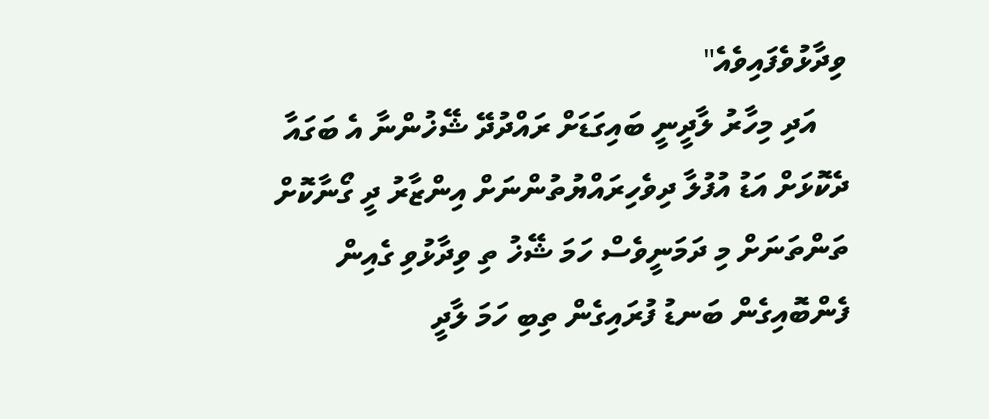ވިދާޅުވެފައިވެއެ"
    އަދި މިހާރު ލާދީނީ ބައިގަޑަށް ރައްދުދޭ ޝޭޚުންނާ އެ ބަގައާ ދެކޮޅަށް އަޑު އުފުލާ ދިވެހިރައްޔުތުންނަށް އިންޒާރު ދީ ގޯނާކޮށް ތަންތަނަށް މި ދަމަނީވެސް ހަމަ ޝޭޚު ތި ވިދާޅުވި ގެއިން ފެންބޮއިގެން ބަނޑު ފުރައިގެން ތިބި ހަމަ ލާދީ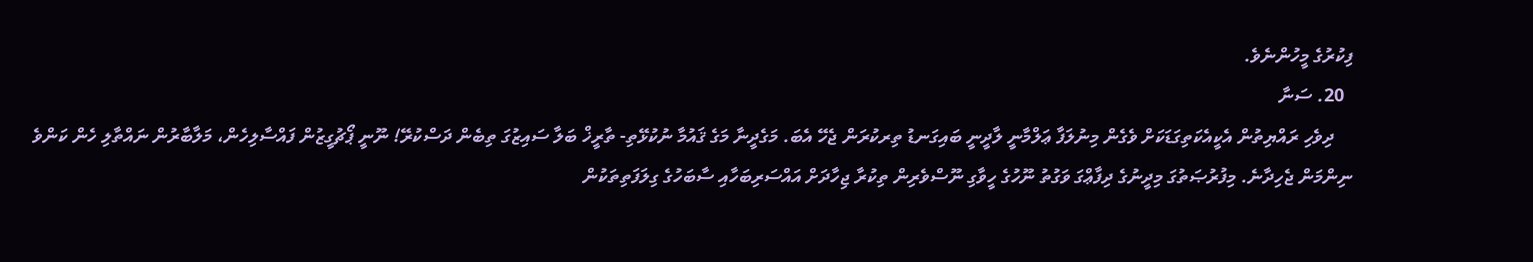ފިކުރުގެ މީހުންނެވެ.
  20. ސަނާ
    ދިވެހި ރައްޔިތުން އެކީއެކަތިގަޑަކަށް ވެގެން މިނުލަފާ ޢަލްމާނީ ލާދީނީ ބައިގަނޑު ތިރކުރަން ޖެހޭ އެބަ. މަގެދީނާ މަގެ ޤައުމާ ނުކުޅޭތި- ތާރީޚް ބަލާ ސައިޒުގަ ތިބެން ދަސްކުރޭ! ނޫނީ ޕޯޗުގީޒުން ފައްސާލިހެން، މަލާބާރުން ނައްތާލި ހެން ކަންވެ ނިންމަން ޖެހިދާނެ. މިފުރުޞަތުގަ މިދީނުގެ ދިފާޢްގަ ވަގުތު ނޫހުގެ ހީވާގި ނޫސްވެރިން ތިކުރާ ޖިހާދަށް އައްސަރިބަހާއި ސާބަހުގެ ގިލަފަތިތަކުން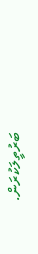ބަރުތީލަކުރަން.